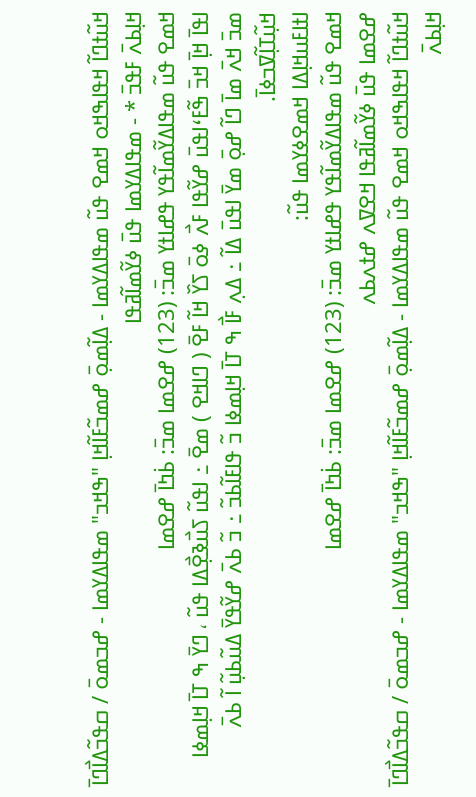ߞߎ߬ߙߣߊ߬ ߞߟߊߒߞߋ ߞߘߐ ߟߎ߬ ߘߟߊߡߌߘߊ - ߡߊ߲߬ߘߋ߲߫ ߝߘߏ߬ߓߊ߬ߞߊ߲ "ߒߞߏ" ߘߟߊߡߌߘߊ - ߝߏߘߋ߫ / ߛߟߏ߬ߡߊ߯ߣߊ߫ ߞߊ߲ߕߍ߫ ߓߟߏ߫ * - ߘߟߊߡߌߘߊ ߟߎ߫ ߦߌ߬ߘߊ߬ߥߟߊ
ߞߘߐ ߟߎ߬ ߘߟߊߡߌ߬ߘߊ߬ߟߌ ߟߝߊߙߌ ߘߏ߫: (123) ߝߐߘߊ ߘߏ߫: ߕ߭ߤߊ߫ ߝߐߘߊ
ߊߟߊ߫ ߞߊ߲߫ ߞߏ߫ ߒ߬ߓߵߊߟߎ߫ ߝߌ߬ߟߊ ߓߍ߯ ߦߋ߫ ߖߌ߰ ߞߊ߬ ߓߐ߫ ( ߣߊߞߐ ) ߘߐ߫ ߸ ߊߟߎ߬ ߖߎ߯ߢߐ߲߯ߡߊ ߟߎ߬ ، ߣߌ߫ ߒ ߠߊ߫ ߞߊ߲ߘߦߊ ߘߏ߫ ߞߍ߫ ߘߊ߫ ߣߊ߬ ߝߋ߲߫ ߘߌ߫ ߊߟߎ߫ ߡߊ߬ ߸ ߡߍ߲ ߓߊ߯ ߒ ߠߊ߫ ߞߊ߲ߘߦߊ ߏ߬ ߟߊߓߊ߬ߕߏ߬ ߸ ߏ߬ ߕߍ߫ ߝߌ߬ߟߌ߫ ߡߎ߬ߕߎ߲߬ ߊ߬ ߕߍ߫ ߞߎ߲߬ߠߊ߲߬ߜߏߦߊ߫.
ߊߙߊߓߎߞߊ߲ߡߊ ߞߘߐߦߌߘߊ ߟߎ߬:
ߞߘߐ ߟߎ߬ ߘߟߊߡߌ߬ߘߊ߬ߟߌ ߟߝߊߙߌ ߘߏ߫: (123) ߝߐߘߊ ߘߏ߫: ߕ߭ߤߊ߫ ߝߐߘߊ
ߝߐߘߊ ߟߎ߫ ߦߌ߬ߘߊ߬ߥߟߊ ߞߐߜߍ ߝߙߍߕߍ
ߞߎ߬ߙߣߊ߬ ߞߟߊߒߞߋ ߞߘߐ ߟߎ߬ ߘߟߊߡߌߘߊ - ߡߊ߲߬ߘߋ߲߫ ߝߘߏ߬ߓߊ߬ߞߊ߲ "ߒߞߏ" ߘߟߊߡߌߘߊ - ߝߏߘߋ߫ / ߛߟߏ߬ߡߊ߯ߣߊ߫ ߞߊ߲ߕߍ߫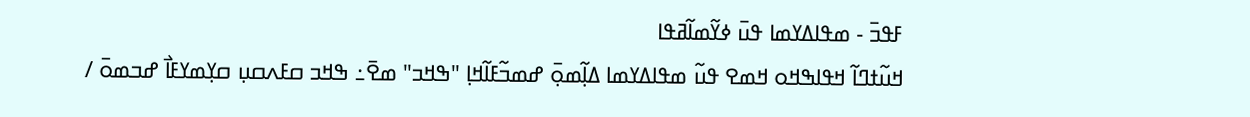ߓߟߏ߫ - ߘߟߊߡߌߘߊ ߟߎ߫ ߦߌ߬ߘߊ߬ߥߟߊ
ߞߎ߬ߙߣߊ߬ ߞߟߊߒߞߋ ߞߘߐ ߟߎ߬ ߘߟߊߡߌߘߊ ߡߊ߲߬ߘߋ߲߫ ߝߘߏ߬ߓߊ߬ߞߊ߲ "ߒߞߏ" ߘߐ߫߸ ߒߞߏ ߛߓߍߛߎ߲ ߛߌ߲ߘߌߓߊ߯ ߝߏߘߋ߫ /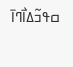ߛߟߏ߬ߡߊ߯ߣߊ߫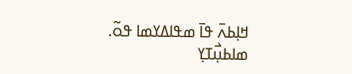ߞߊ߲ߕߍ߫ ߟߊ߫ ߘߟߊߡߌߘߊ ߟߋ߬.
ߘߊߕߎ߲߯ߠߌ߲